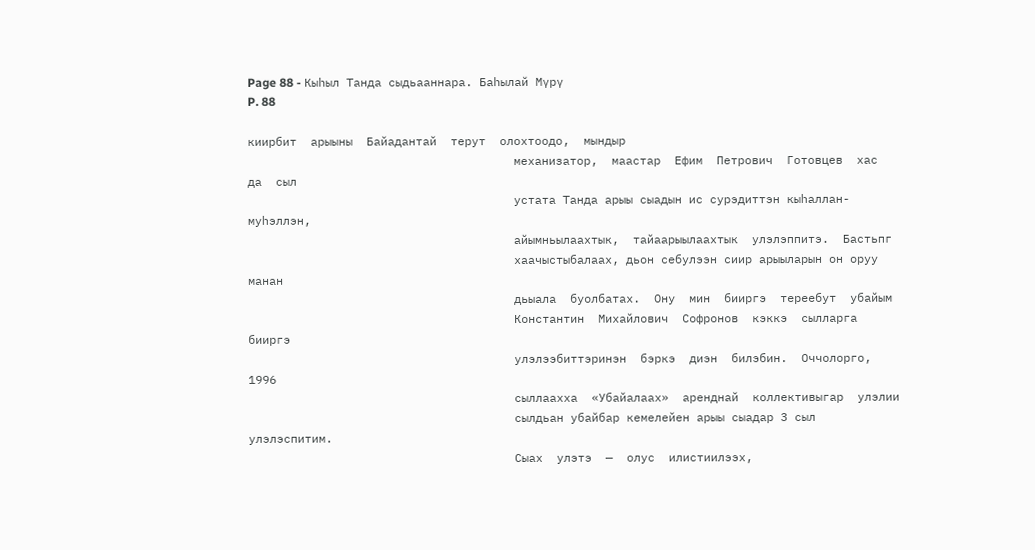Page 88 - Кыһыл Танда сыдьааннара. Баһылай Мүрү
P. 88

киирбит  арыыны  Байадантай  терут  олохтоодо,  мындыр
                                      механизатор,  маастар  Ефим  Петрович  Готовцев  хас  да  сыл
                                      устата Танда арыы сыадын ис сурэдиттэн кыhаллан-муhэллэн,
                                      айымньылаахтык,  тайаарыылаахтык  улэлэппитэ.  Бастьпг
                                      хаачыстыбалаах, дьон себулээн сиир арыыларын он оруу манан
                                      дьыала  буолбатах.  Ону  мин  бииргэ  тереебут  убайым
                                      Константин  Михайлович  Софронов  кэккэ  сылларга  бииргэ
                                      улэлээбиттэринэн  бэркэ  диэн  билэбин.  Оччолорго,  1996
                                      сыллаахха  «Убайалаах»  аренднай  коллективыгар  улэлии
                                      сылдьан убайбар кемелейен арыы сыадар 3 сыл улэлэспитим.
                                      Сыах  улэтэ  —  олус  илистиилээх,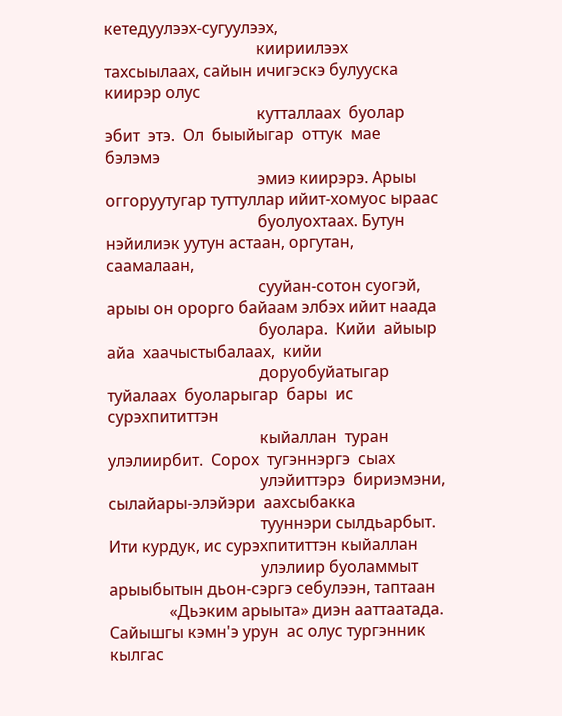кетедуулээх-сугуулээх,
                                      киириилээх тахсыылаах, сайын ичигэскэ булууска киирэр олус
                                      кутталлаах  буолар  эбит  этэ.  Ол  быыйыгар  оттук  мае  бэлэмэ
                                      эмиэ киирэрэ. Арыы оггоруутугар туттуллар ийит-хомуос ыраас
                                      буолуохтаах. Бутун нэйилиэк уутун астаан, оргутан, саамалаан,
                                      сууйан-сотон суогэй, арыы он орорго байаам элбэх ийит наада
                                      буолара.  Кийи  айыыр  айа  хаачыстыбалаах,  кийи
                                      доруобуйатыгар  туйалаах  буоларыгар  бары  ис  сурэхпититтэн
                                      кыйаллан  туран  улэлиирбит.  Сорох  тугэннэргэ  сыах
                                      улэйиттэрэ  бириэмэни,  сылайары-элэйэри  аахсыбакка
                                      тууннэри сылдьарбыт. Ити курдук, ис сурэхпититтэн кыйаллан
                                      улэлиир буоламмыт арыыбытын дьон-сэргэ себулээн, таптаан
               «Дьэким арыыта» диэн ааттаатада. Сайышгы кэмн'э урун  ас олус тургэнник кылгас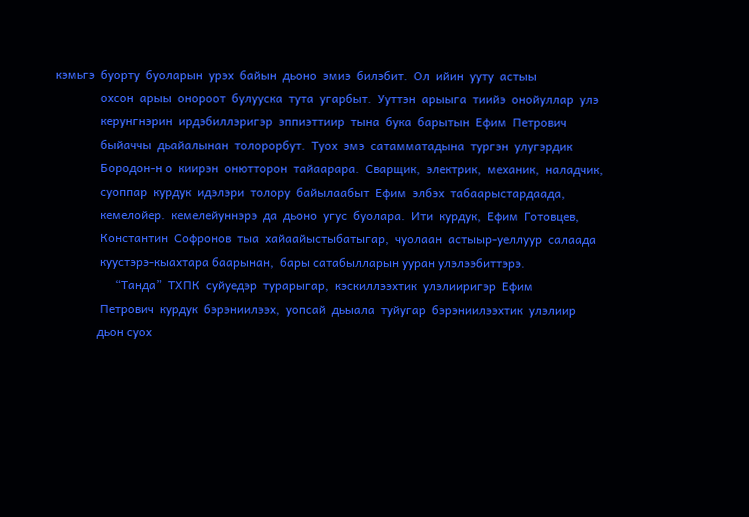кэмьгэ  буорту  буоларын  урэх  байын  дьоно  эмиэ  билэбит.  Ол  ийин  ууту  астыы
               охсон  арыы  онороот  булууска  тута  угарбыт.  Ууттэн  арыыга  тиийэ  онойуллар  улэ
               керунгнэрин  ирдэбиллэригэр  эппиэттиир  тына  бука  барытын  Ефим  Петрович
               быйаччы  дьайалынан  толорорбут.  Туох  эмэ  сатамматадына  тургэн  улугэрдик
               Бородон-н о  киирэн  онютторон  тайаарара.  Сварщик,  электрик,  механик,  наладчик,
               суоппар  курдук  идэлэри  толору  байылаабыт  Ефим  элбэх  табаарыстардаада,
               кемелойер.  кемелейуннэрэ  да  дьоно  угус  буолара.  Ити  курдук,  Ефим  Готовцев,
               Константин  Софронов  тыа  хайаайыстыбатыгар,  чуолаан  астыыр-уеллуур  салаада
               куустэрэ-кыахтара баарынан,  бары сатабылларын ууран улэлээбиттэрэ.
                    “Танда”  ТХПК  суйуедэр  турарыгар,  кэскиллээхтик  улэлииригэр  Ефим
               Петрович  курдук  бэрэниилээх,  уопсай  дьыала  туйугар  бэрэниилээхтик  улэлиир
              дьон суох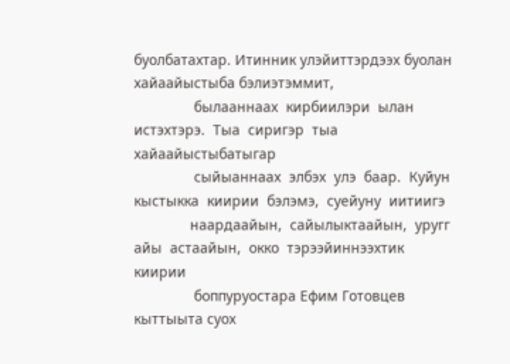буолбатахтар. Итинник улэйиттэрдээх буолан хайаайыстыба бэлиэтэммит,
               былааннаах  кирбиилэри  ылан  истэхтэрэ.  Тыа  сиригэр  тыа  хайаайыстыбатыгар
               сыйыаннаах  элбэх  улэ  баар.  Куйун  кыстыкка  киирии  бэлэмэ,  суейуну  иитиигэ
              наардаайын,  сайылыктаайын,  уругг  айы  астаайын,  окко  тэрээйиннээхтик  киирии
               боппуруостара Ефим Готовцев кыттыыта суох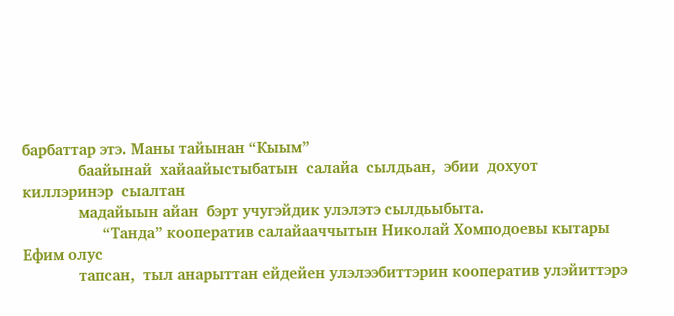барбаттар этэ. Маны тайынан “Кыым”
              баайынай  хайаайыстыбатын  салайа  сылдьан,  эбии  дохуот  киллэринэр  сыалтан
              мадайыын айан  бэрт учугэйдик улэлэтэ сылдьыбыта.
                    “Танда” кооператив салайааччытын Николай Хомподоевы кытары Ефим олус
              тапсан,  тыл анарыттан ейдейен улэлээбиттэрин кооператив улэйиттэрэ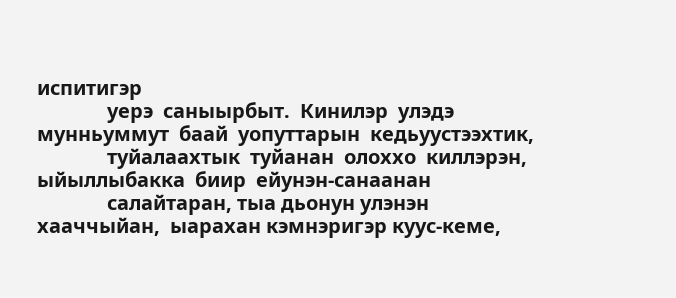испитигэр
              уерэ  саныырбыт.  Кинилэр  улэдэ  мунньуммут  баай  уопуттарын  кедьуустээхтик,
              туйалаахтык  туйанан  олоххо  киллэрэн,  ыйыллыбакка  биир  ейунэн-санаанан
              салайтаран, тыа дьонун улэнэн хааччыйан,  ыарахан кэмнэригэр куус-кеме,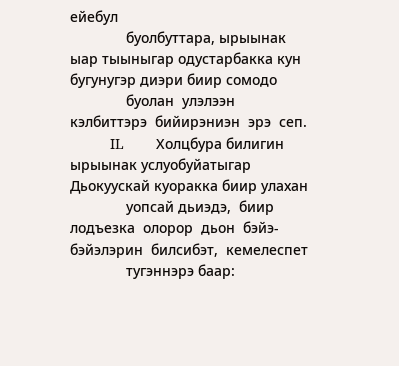ейебул
              буолбуттара, ырыынак ыар тыыныгар одустарбакка кун бугунугэр диэри биир сомодо
              буолан  улэлээн  кэлбиттэрэ  бийирэниэн  эрэ  сеп.
          IL        Холцбура билигин ырыынак услуобуйатыгар Дьокуускай куоракка биир улахан
              уопсай дьиэдэ,  биир  лодъезка  олорор  дьон  бэйэ-бэйэлэрин  билсибэт,  кемелеспет
              тугэннэрэ баар: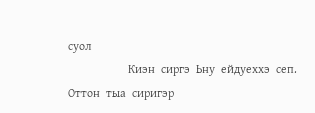суол
                    Киэн  сиргэ  Ьну  ейдуеххэ  сеп.  Оттон  тыа  сиригэр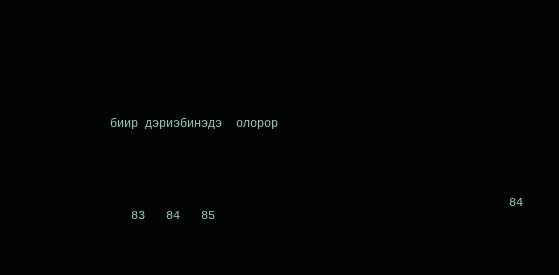биир дэриэбинэдэ  олорор





                                                         84
   83   84   85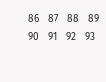86   87   88   89   90   91   92   93